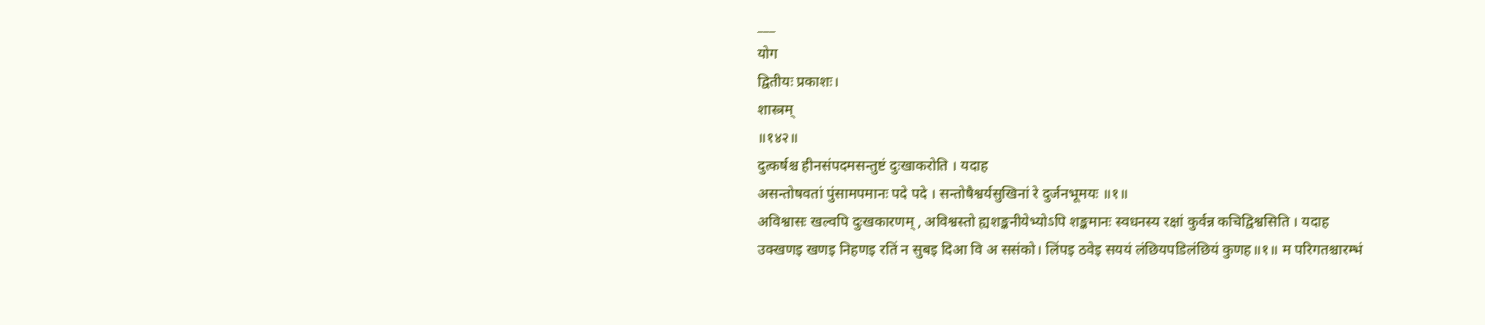___
योग
द्वितीयः प्रकाशः।
शास्त्रम्
॥१४२॥
दुत्कर्षश्च हीनसंपदमसन्तुष्टं दुःखाकरोति । यदाह
असन्तोषवतां पुंसामपमानः पदे पदे । सन्तोषैश्वर्यसुखिनां रे दुर्जनभूमयः ॥१॥
अविश्वासः खल्वपि दुःखकारणम् , अविश्वस्तो ह्यशङ्कनीयेभ्योऽपि शङ्कमानः स्वधनस्य रक्षां कुर्वन्न कचिद्विश्वसिति । यदाह
उक्खणइ खणइ निहणइ रतिं न सुबइ दिआ वि अ ससंको। लिंपइ ठवेइ सययं लंछियपडिलंछियं कुणह॥१॥ म परिगतश्चारम्भं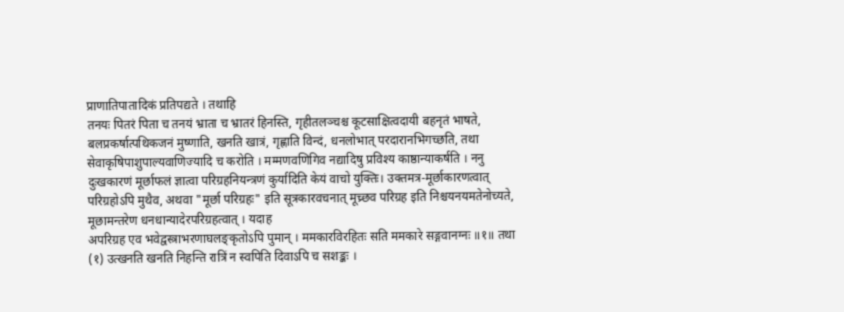प्राणातिपातादिकं प्रतिपद्यते । तथाहि
तनयः पितरं पिता च तनयं भ्राता च भ्रातरं हिनस्ति, गृहीतलञ्चश्च कूटसाक्षित्वदायी बहनृतं भाषते, बलप्रकर्षात्पथिकजनं मुष्णाति, खनति खात्रं, गृह्णाति विन्दं, धनलोभात् परदारानभिगच्छति, तथा सेवाकृषिपाशुपाल्यवाणिज्यादि च करोति । मम्मणवणिगिव नद्यादिषु प्रविश्य काष्ठान्याकर्षति । ननु दुःखकारणं मूर्छाफलं ज्ञात्वा परिग्रहनियन्त्रणं कुर्यादिति केयं वाचो युक्तिः। उक्तमत्र-मूर्छाकारणत्वात् परिग्रहोऽपि मुथैव, अथवा "मूर्छा परिग्रहः" इति सूत्रकारवचनात् मूच्र्छव परिग्रह इति निश्चयनयमतेनोच्यते, मूछामन्तरेण धनधान्यादेरपरिग्रहत्वात् । यदाह
अपरिग्रह एव भवेद्वस्त्राभरणाघलङ्कृतोऽपि पुमान् । ममकारविरहितः सति ममकारे सङ्गवानग्नः ॥१॥ तथा
(१) उत्खनति खनति निहन्ति रात्रिं न स्वपिति दिवाऽपि च सशङ्कः ।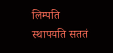लिम्पति स्थापयति सततं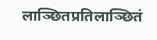लाञ्छितप्रतिलाञ्छितं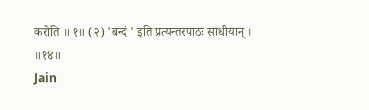करोति ॥ १॥ (२) 'बन्दं ' इति प्रत्यन्तरपाठः साधीयान् ।
॥१४॥
Jain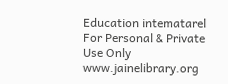Education intematarel
For Personal & Private Use Only
www.jainelibrary.org